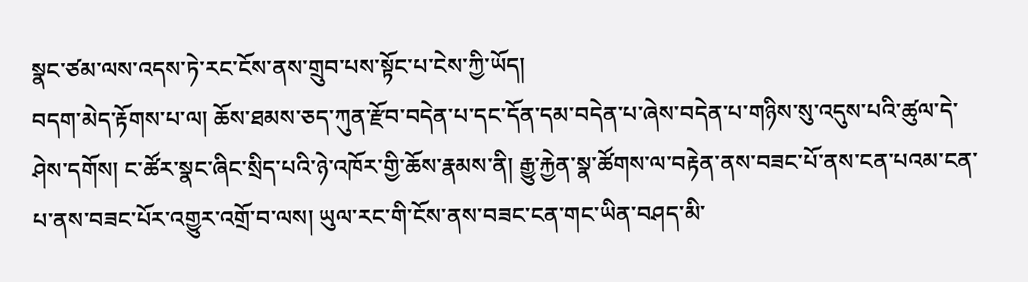སྣང་ཙམ་ལས་འདས་ཏེ་རང་ངོས་ནས་གྲུབ་པས་སྟོང་པ་ངེས་ཀྱི་ཡོད།
བདག་མེད་རྟོགས་པ་ལ། ཆོས་ཐམས་ཅད་ཀུན་རྫོབ་བདེན་པ་དང་དོན་དམ་བདེན་པ་ཞེས་བདེན་པ་གཉིས་སུ་འདུས་པའི་ཚུལ་དེ་ཤེས་དགོས། ང་ཚོར་སྣང་ཞིང་སྲིད་པའི་ཉེ་འཁོར་གྱི་ཆོས་རྣམས་ནི། རྒྱུ་རྐྱེན་སྣ་ཚོགས་ལ་བརྟེན་ནས་བཟང་པོ་ནས་ངན་པའམ་ངན་པ་ནས་བཟང་པོར་འགྱུར་འགྲོ་བ་ལས། ཡུལ་རང་གི་ངོས་ནས་བཟང་ངན་གང་ཡིན་བཤད་མི་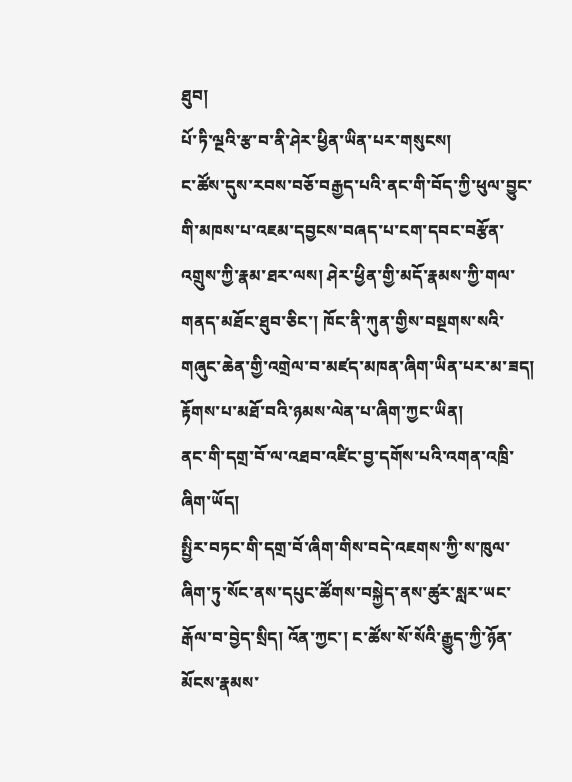ཐུབ།
པོ་ཏི་ལྔའི་རྩ་བ་ནི་ཤེར་ཕྱིན་ཡིན་པར་གསུངས།
ང་ཚོས་དུས་རབས་བཅོ་བརྒྱད་པའི་ནང་གི་བོད་ཀྱི་ཕུལ་བྱུང་གི་མཁས་པ་འཇམ་དབྱངས་བཞད་པ་ངག་དབང་བརྩོན་འགྲུས་ཀྱི་རྣམ་ཐར་ལས། ཤེར་ཕྱིན་གྱི་མདོ་རྣམས་ཀྱི་གལ་གནད་མཐོང་ཐུབ་ཅིང་། ཁོང་ནི་ཀུན་གྱིས་བསྔགས་སའི་གཞུང་ཆེན་གྱི་འགྲེལ་བ་མཛད་མཁན་ཞིག་ཡིན་པར་མ་ཟད། རྟོགས་པ་མཐོ་བའི་ཉམས་ལེན་པ་ཞིག་ཀྱང་ཡིན།
ནང་གི་དགྲ་བོ་ལ་འཐབ་འཛིང་བྱ་དགོས་པའི་འགན་འཁྲི་ཞིག་ཡོད།
སྤྱིར་བཏང་གི་དགྲ་བོ་ཞིག་གིས་བདེ་འཇགས་ཀྱི་ས་ཁུལ་ཞིག་ཏུ་སོང་ནས་དཔུང་ཚོགས་བསྐྱེད་ནས་ཚུར་སླར་ཡང་རྒོལ་བ་བྱེད་སྲིད། འོན་ཀྱང་། ང་ཚོས་སོ་སོའི་རྒྱུད་ཀྱི་ཉོན་མོངས་རྣམས་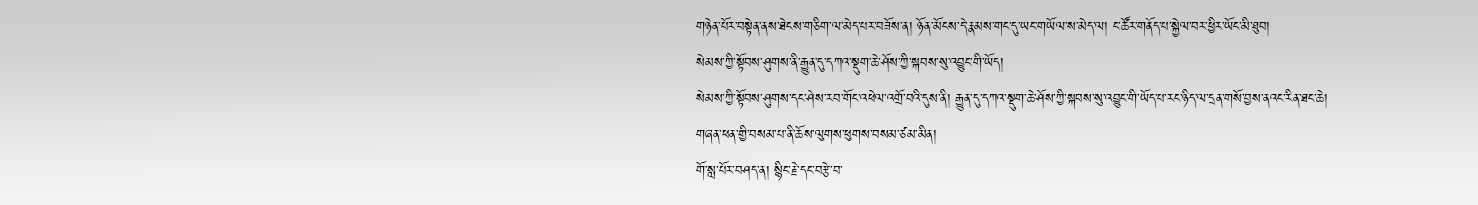གཉེན་པོར་བསྟེན་ནས་ཐེངས་གཅིག་ལ་མེད་པར་བཟོས་ན། ཉོན་མོངས་དེ་རྣམས་གང་དུ་ཡང་གཡོལ་ས་མེད་ལ། ང་ཚོར་གནོད་པ་སྐྱེལ་བར་ཕྱིར་ཡོང་མི་ཐུབ།
སེམས་ཀྱི་སྟོབས་ཤུགས་ནི་རྒྱུན་དུ་དཀའ་སྡུག་ཆེ་ཤོས་ཀྱི་སྐབས་སུ་འབྱུང་གི་ཡོད།
སེམས་ཀྱི་སྟོབས་ཤུགས་དང་ཤེས་རབ་གོང་འཕེལ་འགྲོ་བའི་དུས་ནི། རྒྱུན་དུ་དཀའ་སྡུག་ཆེ་ཤོས་ཀྱི་སྐབས་སུ་འབྱུང་གི་ཡོད་པ་རང་ཉིད་ལ་དྲན་གསོ་བྱས་ནའང་རིན་ཐང་ཆེ།
གཞན་ཕན་གྱི་བསམ་པ་ནི་ཆོས་ལུགས་ཕུགས་བསམ་ཙམ་མིན།
གོ་སླ་པོར་བཤད་ན། སྙིང་རྗེ་དང་བརྩེ་བ་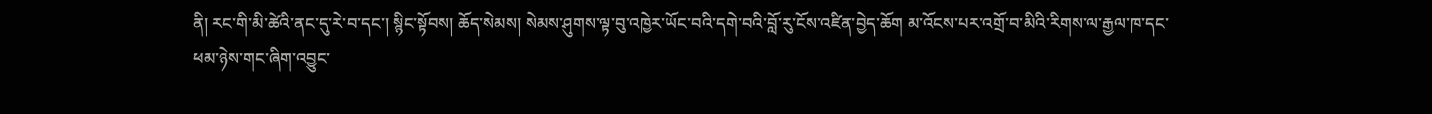ནི། རང་གི་མི་ཚེའི་ནང་དུ་རེ་བ་དང་། སྙིང་སྟོབས། ཆོད་སེམས། སེམས་ཤུགས་ལྟ་བུ་འཁྱེར་ཡོང་བའི་དགེ་བའི་བློ་རུ་ངོས་འཛིན་བྱེད་ཆོག མ་འོངས་པར་འགྲོ་བ་མིའི་རིགས་ལ་རྒྱལ་ཁ་དང་ཕམ་ཉེས་གང་ཞིག་འབྱུང་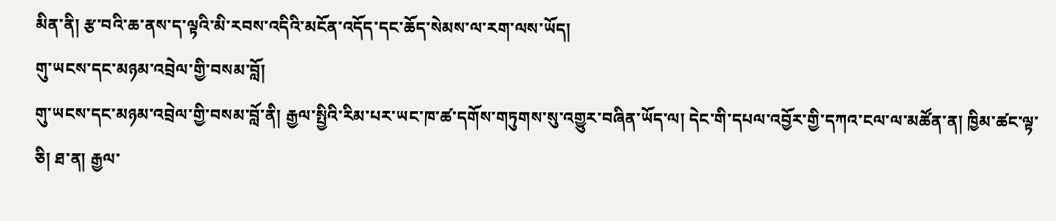མིན་ནི། རྩ་བའི་ཆ་ནས་ད་ལྟའི་མི་རབས་འདིའི་མངོན་འདོད་དང་ཆོད་སེམས་ལ་རག་ལས་ཡོད།
གུ་ཡངས་དང་མཉམ་འབྲེལ་གྱི་བསམ་བློ།
གུ་ཡངས་དང་མཉམ་འབྲེལ་གྱི་བསམ་བློ་ནི། རྒྱལ་སྤྱིའི་རིམ་པར་ཡང་ཁ་ཚ་དགོས་གཏུགས་སུ་འགྱུར་བཞིན་ཡོད་ལ། དེང་གི་དཔལ་འབྱོར་གྱི་དཀའ་ངལ་ལ་མཚོན་ན། ཁྱིམ་ཚང་ལྟ་ཅི། ཐ་ན། རྒྱལ་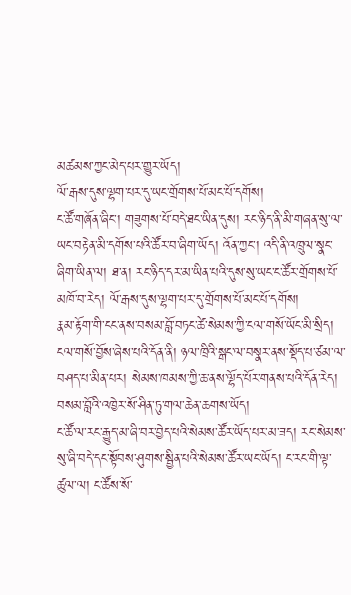མཚམས་ཀྱང་མེད་པར་གྱུར་ཡོད།
ལོ་རྒས་དུས་ལྷག་པར་དུ་ཡང་གྲོགས་པོ་མང་པོ་དགོས།
ང་ཚོ་གཞོན་ཞིང་། གཟུགས་པོ་བདེ་ཐང་ཡིན་དུས། རང་ཉིད་ནི་མི་གཞན་སུ་ལ་ཡང་བརྟེན་མི་དགོས་པའི་ཚོར་བ་ཞིག་ཡོད། འོན་ཀྱང་། འདི་ནི་འཁྲུལ་སྣང་ཞིག་ཡིན་ལ། ཐ་ན། རང་ཉིད་དར་མ་ཡིན་པའི་དུས་སུ་ཡང་ང་ཚོར་གྲོགས་པོ་མཁོ་བ་རེད། ལོ་རྒས་དུས་ལྷག་པར་དུ་གྲོགས་པོ་མང་པོ་དགོས།
རྣམ་རྟོག་གི་ངང་ནས་བསམ་བློ་བཏང་ཚེ་སེམས་ཀྱི་ངལ་གསོ་ཡོང་མི་སྲིད།
ངལ་གསོ་བྱོས་ཞེས་པའི་དོན་ནི། ཉལ་ཁྲིའི་སྒང་ལ་བསྣར་ནས་སྡོད་པ་ཙམ་ལ་བཤད་པ་མིན་པར། སེམས་ཁམས་ཀྱི་ཆ་ནས་ལྷོད་པོར་གནས་པའི་དོན་རེད།
བསམ་བློའི་འཁྱེར་སོ་ཤིན་ཏུ་གལ་ཆེན་ཆགས་ཡོད།
ང་ཚོ་ལ་རང་རྒྱུད་མ་ཞི་བར་བྱེད་པའི་སེམས་ཚོར་ཡོད་པར་མ་ཟད། རང་སེམས་སུ་ཞི་བདེ་དང་སྟོབས་ཤུགས་སྦྱིན་པའི་སེམས་ཚོར་ཡང་ཡོད། ང་རང་གི་ལྟ་ཚུལ་ལ། ང་ཚོས་སོ་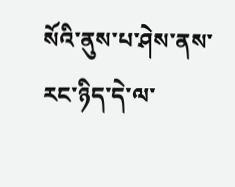སོའི་ནུས་པ་ཤེས་ནས་རང་ཉིད་དེ་ལ་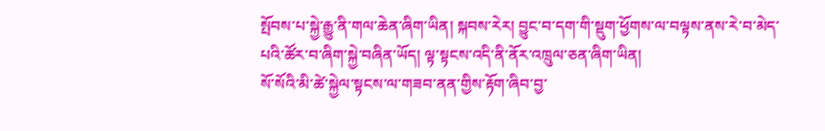སྤོབས་པ་སྐྱེ་རྒྱུ་ནི་གལ་ཆེན་ཞིག་ཡིན། སྐབས་རེར། བྱུང་བ་དག་གི་སྡུག་ཕྱོགས་ལ་བལྟས་ནས་རེ་བ་མེད་པའི་ཚོར་བ་ཞིག་སྐྱེ་བཞིན་ཡོད། ལྟ་སྟངས་འདི་ནི་ནོར་འཁྲུལ་ཅན་ཞིག་ཡིན།
སོ་སོའི་མི་ཚེ་སྐྱེལ་སྟངས་ལ་གཟབ་ནན་གྱིས་རྟོག་ཞིབ་བྱ་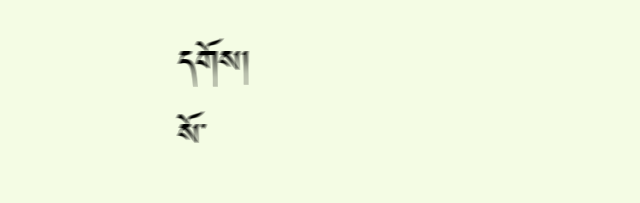དགོས།
སོ་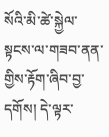སོའི་མི་ཚེ་སྐྱེལ་སྟངས་ལ་གཟབ་ནན་གྱིས་རྟོག་ཞིབ་བྱ་དགོས། དེ་ལྟར་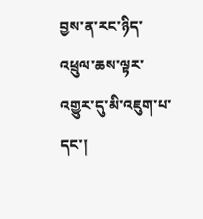བྱས་ན་རང་ཉིད་འཕྲུལ་ཆས་ལྟར་འགྱུར་དུ་མི་འཇུག་པ་དང་།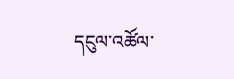དངུལ་འཚོལ་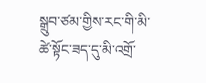སྒྲུབ་ཙམ་གྱིས་རང་གི་མི་ཚེ་སྟོང་ཟད་དུ་མི་འགྲོ་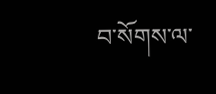བ་སོགས་ལ་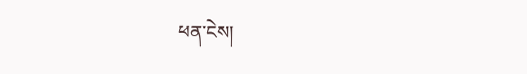ཕན་ངེས།